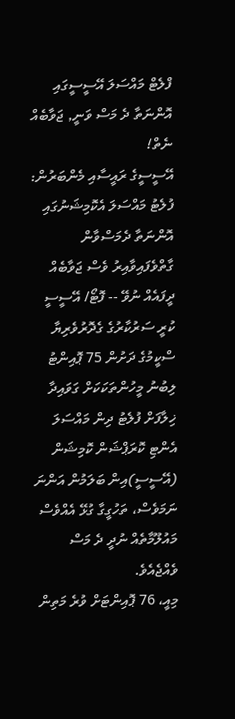ފްލެޓް މައްސަލަ އޭސީސީގައި އޮންނަތާ ދެ މަސް ވަނީ, ޖަވާބެއް ނެތް!
އޭސީސީގެ ރައީސާއި މެންބަރުން: ފުލެޓު މައްސަލަ އެކޮމިޝަނުގައި އޮންނަތާ ދެމަސްވާން ގާތްވެފައިވާއިރު ވެސް ޖަވާބެއް ދީފައެއް ނުވޭ -- ފޮޓޯ/ އޭސީސީ
ކުރީ ސަރުކާރުގެ ގެދޮރުވެރިޔާ ސްކީމުގެ ދަށުން 75 ޕޮއިންޓު ލިބުނު މީހުންތަކަކަށް ގަވައިދާ ޚިލާފަށް ފުލެޓު ދިން މައްސަލަ އެންޓި ކޮރަޕްޝަން ކޮމިޝަން (އޭސީސީ)އިން ބަލަމުން އަންނަ ނަމަވެސް، ތަހުގީގާ ގުޅޭ އެއްވެސް މައުލޫމާތެއް ނުދީ ދެ މަސް ވެއްޖެއެވެ.
މިއީ، 76 ޕޮއިންޓަށް ވުރެ މަތިން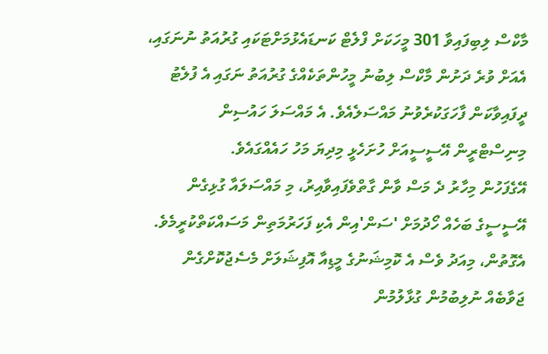މާކްސް ލިބިފައިވާ 301 މީހަކަށް ފްލެޓް ކަނޑައެޅުމަށްޓަކައި ގުރުއަތު ނުނަގައި، އެއަށް ވުރެ ދަށުން މާކްސް ލިބުނު މީހުންތަކެއްގެ ގުރުއަތު ނަގައި އެ ފުލެޓު ދީފައިވާކަން ފާހަގަކުރެވުނު މައްސަލެއެވެ. އެ މައްސަލަ ހައުސިން މިނިސްޓްރީން އޭސީސީއަށް ހުށަހެޅީ މިދިޔަ މަހު ހައެއްގައެވެ.
އޭގެފަހުން މިހާރު ދެ މަސް ވާން ގާތްވެފައިވާއިރު، މި މައްސަލައާ ގުޅިގެން އޭސީސީގެ ބަހެއް ހޯދުމަށް 'ސަން'އިން އެކި ފަހަރުމަތިން މަސައްކަތްކުރީމެވެ.
އެގޮތުން، މިއަދު ވެސް އެ ކޮމިޝަނުގެ މީޑިއާ އޮފިޝަލަށް މެސެޖުކޮށްގެން ޖަވާބެއް ނުލިބުމުން ގުޅާލުމުން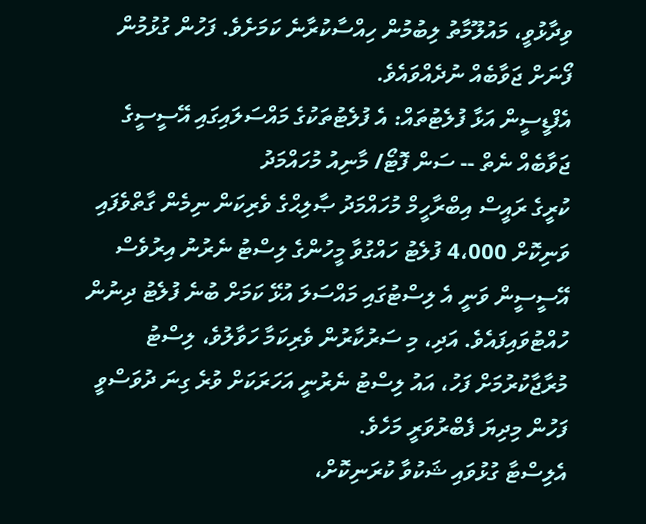ވިދާޅުވީ، މައުލޫމާތު ލިބުމުން ހިއްސާކުރާނެ ކަމަށެވެ. ފަހުން ގުޅުމުން ފޯނަށް ޖަވާބެއް ނުދެއްވައެވެ.
އެފްޑީސީން އަޅާ ފުލެޓުތައް: އެ ފުލެޓުތަކުގެ މައްސަލައިގައި އޭސީސީގެ ޖަވާބެއް ނެތް -- ސަން ފޮޓޯ/ މާނިއު މުހައްމަދު
ކުރީގެ ރައީސް އިބްރާހީމް މުހައްމަދު ޞާލިޙްގެ ވެރިކަން ނިމެން ގާތްވެފައި ވަނިކޮށް 4،000 ފުލެޓު ހައްގުވާ މީހުންގެ ލިސްޓު ނެރުނު އިރުވެސް އޭސީސީން ވަނީ އެ ލިސްޓުގައި މައްސަލަ އުޅޭ ކަމަށް ބުނެ ފުލެޓު ދިނުން ހުއްޓުވައިފައެވެ. އަދި، މި ސަރުކާރުން ވެރިކަމާ ހަވާލުވެ، ލިސްޓު މުރާޖާކުރުމަށް ފަހު، އައު ލިސްޓު ނެރުނީ އަހަރަކަށް ވުރެ ގިނަ ދުވަސްވީ ފަހުން މިދިޔަ ފެބްރުވަރީ މަހެވެ.
އެލިސްޓާ ގުޅުވައި ޝަކުވާ ކުރަނިކޮށް،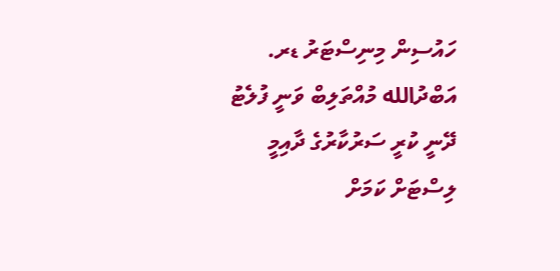ހައުސިން މިނިސްޓަރު ޑރ. އަބްދުالله މުއްތަލިބް ވަނީ ފުލެޓު ދޭނީ ކުރީ ސަރުކާރުގެ ދާއިމީ ލިސްޓަށް ކަމަށް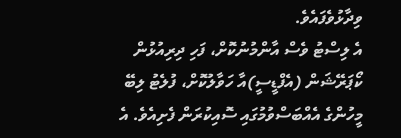ވިދާޅުވެފައެވެ.
އެ ލިސްޓު ވެސް އާންމުނުކޮށް، ފަހި ދިރިއުޅުން ކޯޕަރޭޝަން (އެފްޑީސީ)އާ ހަވާލުކޮށް، ފުލެޓު ލިބޭ މީހުންގެ އެއްބަސްވުމުގައި ސޮއިކުރަން ފެށިއެވެ. އެ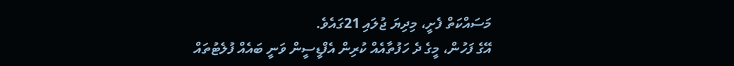މަސައްކަތް ފެށީ، މިދިޔަ ޖުލައި 21ގައެވެ.
އޭގެ ފަހުން، މީގެ ދެ ހަފުތާއެއް ކުރިން އެފްޑީސީން ވަނީ ބައެއް ފުލެޓުތައް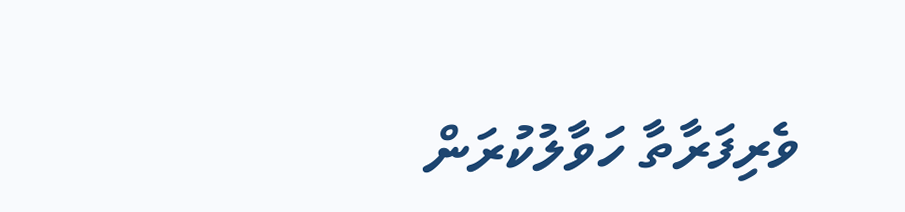ވެރިފަރާތާ ހަވާލުކުރަން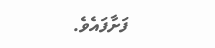ފަށާފައެވެ.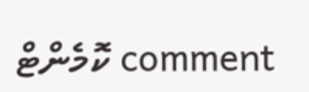comment ކޮމެންޓް